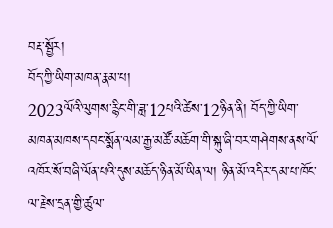བརྡ་སྦྱོར།
བོད་ཀྱི་ཡིག་མཁན་རྣམ་པ།
2023ལོའི་ལུགས་རྙིང་གི་ཟླ་12པའི་ཚེས་12ཉིན་ནི། བོད་ཀྱི་ཡིག་མཁན་མཁས་དབང་སྨོན་ལམ་རྒྱ་མཚོ་མཆོག་གི་སྐུ་ཞི་བར་གཤེགས་ནས་ལོ་འཁོར་སོ་བཞི་ལོན་པའི་དུས་མཆོད་ཉིན་མོ་ཡིན་ལ། ཉིན་མོ་འདིར་དམ་པ་ཁོང་ལ་རྗེས་དྲན་གྱི་ཚུལ་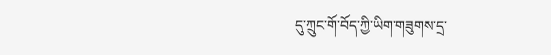དུ་ཀྲུང་གོ་བོད་ཀྱི་ཡིག་གཟུགས་དྲ་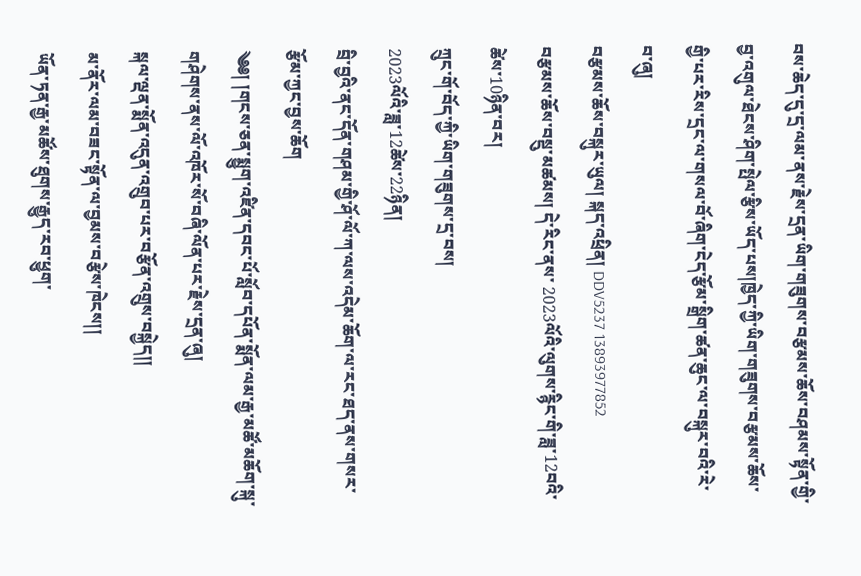བས་ཆེད་དུ་དྲ་ལམ་ནས་རྗེས་དྲན་ཡིག་གཟུགས་བརྩམས་ཆོས་བཤམས་སྟོན་གྱི་བྱ་འགུལ་ཐེངས་ཤིག་སྤེལ་རྩིས་ཡོད་པས།ཁྱེད་ཀྱི་ཡིག་གཟུགས་བརྩམས་ཆོས་གྱི་པར་རིས་དྲང་ལ་གསལ་བོ་ཞིག་ངེད་རྩོམ་སྒྲིག་ཚན་ཆུང་ལ་བསྐུར་བའི་རེ་བ་ཞུ།
བརྩམས་ཆོས་བསྐུར་ཡུལ། སྐད་འཕྲིན། DDV5237 13893977852
བརྩམས་ཆོས་བསྡུ་མཚམས། དེ་རིང་ནས་ 2023ལོའི་ལུགས་རྙིང་གི་ཟླ་12བའི་ཚེས་10ཉིན་བར།
ཀྲུང་གོ་བོད་ཀྱི་ཡིག་གཟུགས་དྲ་བས།
2023ལོའི་ཟླ་12ཚེས་22ཉིན།
བྲི་བྱའི་ནང་དོན་གཤམ་གྱི་ཤོ་ལོ་ཀ་ལས་འདེམ་ཆོག་ལ་རང་ཐད་ནས་གསར་རྩོམ་ཀྱང་བྱས་ཆོག
༄༅། །གངས་ཅན་སྨྱུག་འཛིན་དབང་པོ་སློབ་དཔོན་སྨོན་ལམ་རྒྱ་མཚོ་མཆོག་སྐུ་གཤེགས་ནས་ལོ་འཁོར་སོ་བཞི་ལོན་པར་རྗེས་དྲན་ཞུ།
སྐལ་ལྡན་སྨོན་འདུན་འགྲུབ་པར་བརྩོན་འགྲུས་བསྐྱེད།།
མ་ནོར་ལམ་བཟང་སྟོན་ལ་བྱམས་བརྩེས་ཁེངས།།
ཡོན་ཏན་རྒྱ་མཚོས་ཐུགས་རྒྱུད་རབ་ཕྱུག་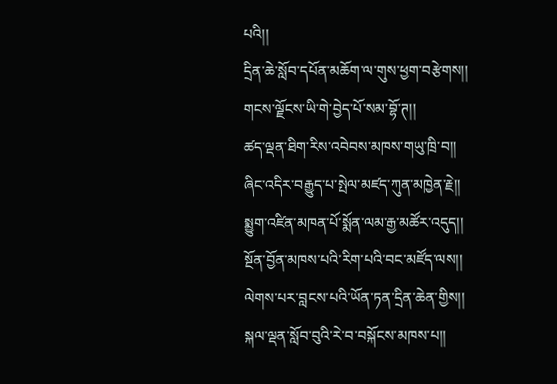པའི།།
དྲིན་ཆེ་སློབ་དཔོན་མཆོག་ལ་གུས་ཕྱག་བརྩེགས།།
གངས་ལྗོངས་ཡི་གེ་བྱེད་པོ་སམ་བྷོ་ཊ།།
ཚད་ལྡན་ཐིག་རིས་འབེབས་མཁས་གཡུ་ཁྲི་བ།།
ཞིང་འདིར་བརྒྱུད་པ་སྤེལ་མཛད་ཀུན་མཁྱེན་རྗེ།།
སྨྱུག་འཛིན་མཁན་པོ་སྨོན་ལམ་རྒྱ་མཚོར་འདུད།།
སྔོན་བྱོན་མཁས་པའི་རིག་པའི་བང་མཛོད་ལས།།
ལེགས་པར་བླངས་པའི་ཡོན་ཏན་དྲིན་ཆེན་གྱིས།།
སྐལ་ལྡན་སློབ་བུའི་རེ་བ་བསྐོངས་མཁས་པ།།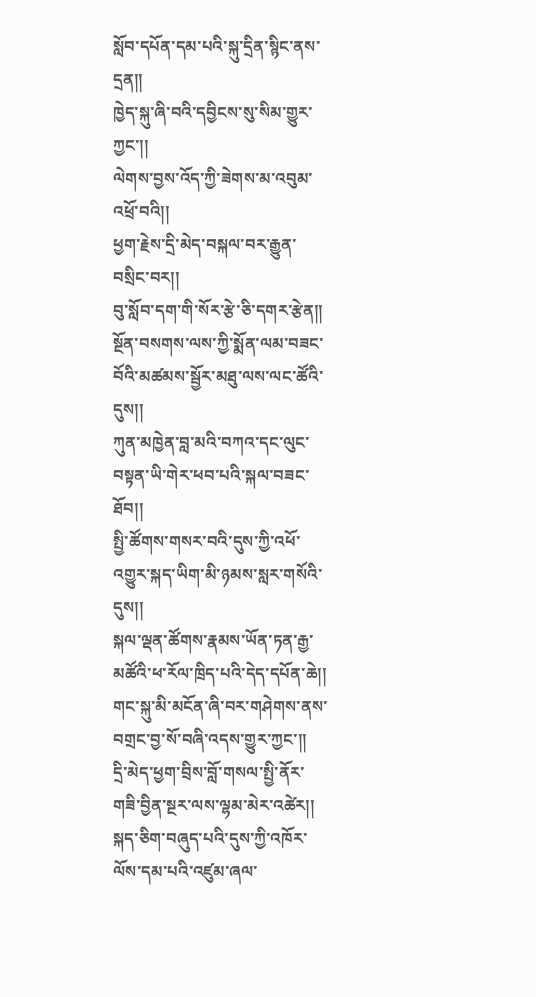སློབ་དཔོན་དམ་པའི་སྐུ་དྲིན་སྙིང་ནས་དྲན།།
ཁྱེད་སྐུ་ཞི་བའི་དབྱིངས་སུ་སིམ་གྱུར་ཀྱང་།།
ལེགས་བྱས་འོད་ཀྱི་ཟེགས་མ་འབུམ་འཕྲོ་བའི།།
ཕྱག་རྗེས་དྲི་མེད་བསྐལ་བར་རྒྱུན་བསྲིང་བར།།
བུ་སློབ་དག་གི་སོར་རྩེ་ཅི་དགར་རྩེན།།
སྔོན་བསགས་ལས་ཀྱི་སྨོན་ལམ་བཟང་བོའི་མཚམས་སྦྱོར་མཐུ་ལས་ལང་ཚོའི་དུས།།
ཀུན་མཁྱེན་བླ་མའི་བཀའ་དང་ལུང་བསྟན་ཡི་གེར་ཕབ་པའི་སྐལ་བཟང་ཐོབ།།
སྤྱི་ཚོགས་གསར་བའི་དུས་ཀྱི་འཕོ་འགྱུར་སྐད་ཡིག་མི་ཉམས་སླར་གསོའི་དུས།།
སྐལ་ལྡན་ཚོགས་རྣམས་ཡོན་ཏན་རྒྱ་མཚོའི་ཕ་རོལ་ཁྲིད་པའི་དེད་དཔོན་ཆེ།།
གང་སྐུ་མི་མངོན་ཞི་བར་གཤེགས་ནས་བགྲང་བྱ་སོ་བཞི་འདས་གྱུར་ཀྱང་།།
དྲི་མེད་ཕྱག་བྲིས་བློ་གསལ་སྤྱི་ནོར་གཟི་བྱིན་སྔར་ལས་ལྷམ་མེར་འཚེར།།
སྐད་ཅིག་བཞུད་པའི་དུས་ཀྱི་འཁོར་ལོས་དམ་པའི་འཛུམ་ཞལ་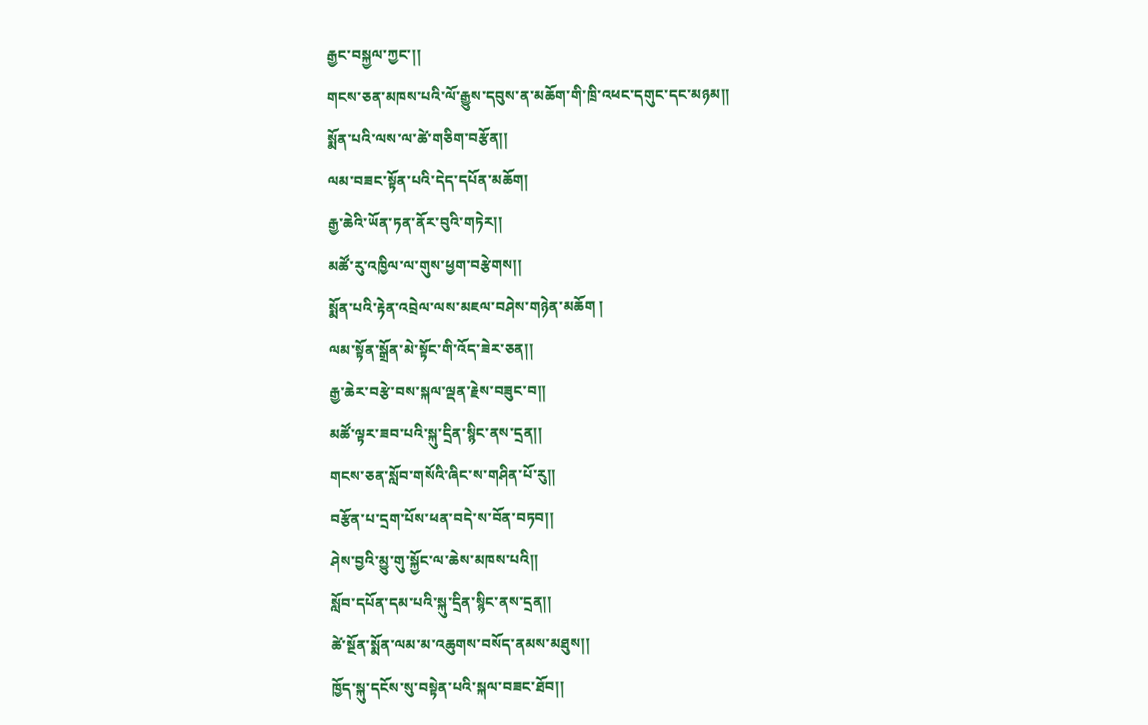རྒྱང་བསྐྱལ་ཀྱང་།།
གངས་ཅན་མཁས་པའི་ལོ་རྒྱུས་དབུས་ན་མཆོག་གི་ཁྲི་འཕང་དགུང་དང་མཉམ།།
སྨོན་པའི་ལས་ལ་ཚེ་གཅིག་བརྩོན།།
ལམ་བཟང་སྟོན་པའི་དེད་དཔོན་མཆོག།
རྒྱ་ཆེའི་ཡོན་ཏན་ནོར་བུའི་གཏེར།།
མཚོ་རུ་འཁྱིལ་ལ་གུས་ཕྱག་བརྩེགས།།
སྨོན་པའི་རྟེན་འབྲེལ་ལས་མཇལ་བཤེས་གཉེན་མཆོག །
ལམ་སྟོན་སྒྲོན་མེ་སྟོང་གི་འོད་ཟེར་ཅན།།
རྒྱ་ཆེར་བརྩེ་བས་སྐལ་ལྡན་རྗེས་བཟུང་བ།།
མཚོ་ལྟར་ཟབ་པའི་སྐུ་དྲིན་སྙིང་ནས་དྲན།།
གངས་ཅན་སློབ་གསོའི་ཞིང་ས་གཤིན་པོ་རུ།།
བརྩོན་པ་དྲག་པོས་ཕན་བདེ་ས་བོན་བཏབ།།
ཤེས་བྱའི་མྱུ་གུ་སྐྱོང་ལ་ཆེས་མཁས་པའི།།
སློབ་དཔོན་དམ་པའི་སྐུ་དྲིན་སྙིང་ནས་དྲན།།
ཚེ་སྔོན་སྨོན་ལམ་མ་འཆུགས་བསོད་ནམས་མཐུས།།
ཁྱོད་སྐུ་དངོས་སུ་བསྟེན་པའི་སྐལ་བཟང་ཐོབ།།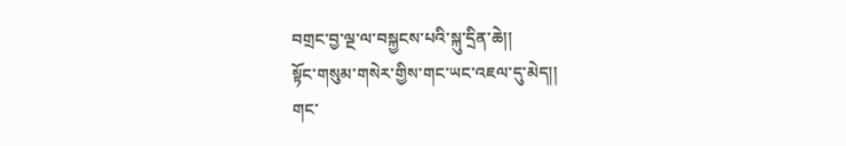བགྲང་བྱ་ལྔ་ལ་བསྐྱངས་པའི་སྐུ་དྲིན་ཆེ།།
སྟོང་གསུམ་གསེར་གྱིས་གང་ཡང་འཇལ་དུ་མེད།།
གང་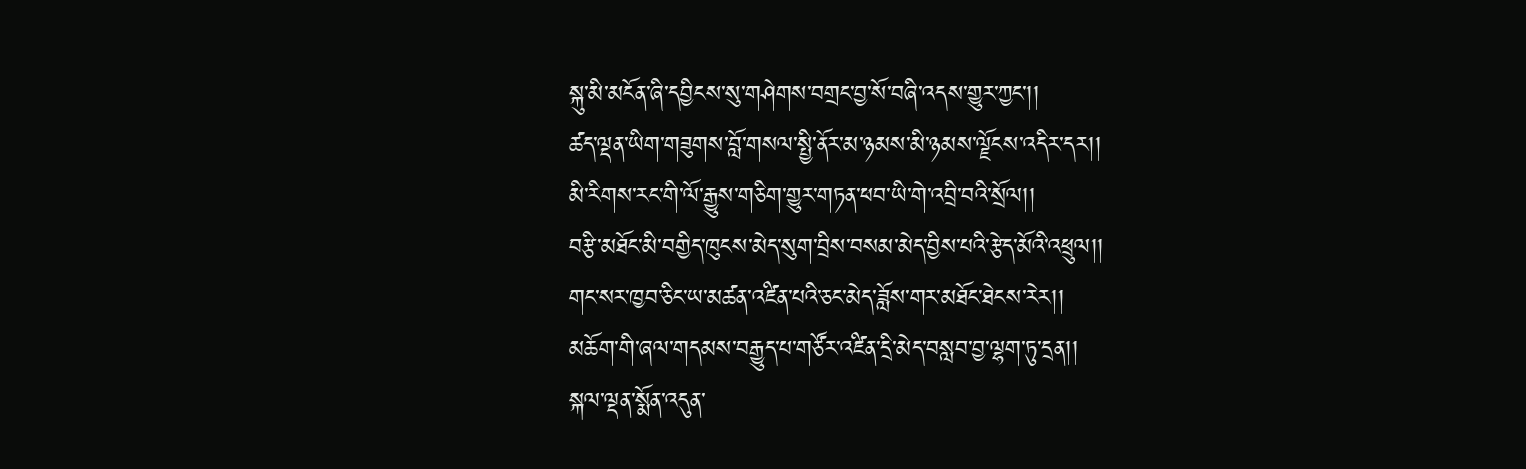སྐུ་མི་མངོན་ཞི་དབྱིངས་སུ་གཤེགས་བགྲང་བྱ་སོ་བཞི་འདས་གྱུར་ཀྱང་།།
ཚད་ལྡན་ཡིག་གཟུགས་བློ་གསལ་སྤྱི་ནོར་མ་ཉམས་མི་ཉམས་ལྗོངས་འདིར་དར།།
མི་རིགས་རང་གི་ལོ་རྒྱུས་གཅིག་གྱུར་གཏན་ཕབ་ཡི་གེ་འབྲི་བའི་སྲོལ།།
བརྩི་མཐོང་མི་བགྱིད་ཁུངས་མེད་སུག་བྲིས་བསམ་མེད་བྱིས་པའི་རྩེད་མོའི་འཕྲུལ།།
གང་སར་ཁྱབ་ཅིང་ཡ་མཚན་འཛིན་པའི་ཅང་མེད་ཟློས་གར་མཐོང་ཐེངས་རེར།།
མཆོག་གི་ཞལ་གདམས་བརྒྱུད་པ་གཙོར་འཛིན་དྲི་མེད་བསླབ་བྱ་ལྷག་ཏུ་དྲན།།
སྐལ་ལྡན་སྨོན་འདུན་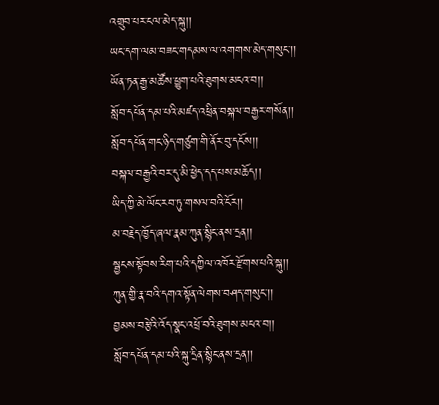འགྲུབ་པར་ངལ་མེད་སྐུ།།
ཡང་དག་ལམ་བཟང་གདམས་ལ་འགགས་མེད་གསུང་།།
ཡོན་ཏན་རྒྱ་མཚོས་ཕྱུག་པའི་ཐུགས་མངའ་བ།།
སློབ་དཔོན་དམ་པའི་མཛད་འཕྲིན་བསྐལ་བརྒྱར་གསོན།།
སློབ་དཔོན་གང་ཉིད་གཙུག་གི་ནོར་བུ་དངོས།།
བསྐལ་བརྒྱའི་བར་དུ་མི་ཕྱེད་དད་པས་མཆོད།།
ཡིད་ཀྱི་མེ་ལོང་རབ་ཏུ་གསལ་བའི་ངོར།།
མ་བརྗེད་ཁྱོད་ཞལ་རྣམ་ཀུན་སྙིང་ནས་དྲན།།
སྦྱངས་སྟོབས་རིག་པའི་དཀྱིལ་འཁོར་རྫོགས་པའི་སྐུ།།
ཀུན་གྱི་རྣ་བའི་དགའ་སྟོན་ལེགས་བཤད་གསུང་།།
བྱམས་བརྩེའི་འོད་སྣང་འཕྲོ་བའི་ཐུགས་མངའ་བ།།
སློབ་དཔོན་དམ་པའི་སྐུ་དྲིན་སྙིང་ནས་དྲན།།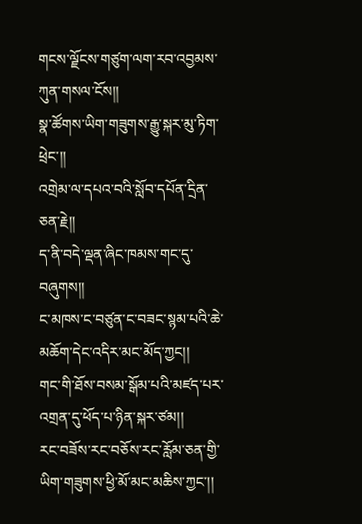གངས་ལྗོངས་གཙུག་ལག་རབ་འབྱམས་ཀུན་གསལ་ངོས།།
སྣ་ཚོགས་ཡིག་གཟུགས་རྒྱུ་སྐར་མུ་ཏིག་ཕྲེང་།།
འགྲེམ་ལ་དཔའ་བའི་སློབ་དཔོན་དྲིན་ཅན་རྗེ།།
ད་ནི་བདེ་ལྡན་ཞིང་ཁམས་གང་དུ་བཞུགས།།
ང་མཁས་ང་བཙུན་ང་བཟང་སྙམ་པའི་ཆེ་མཆོག་དེང་འདིར་མང་མོད་ཀྱང།།
གང་གི་ཐོས་བསམ་སྒོམ་པའི་མཛད་པར་འགྲན་དུ་ཕོད་པ་ཉིན་སྐར་ཙམ།།
རང་བཟོས་རང་བཅོས་རང་རློམ་ཅན་གྱི་ཡིག་གཟུགས་ཕྱི་མོ་མང་མཆིས་ཀྱང་།།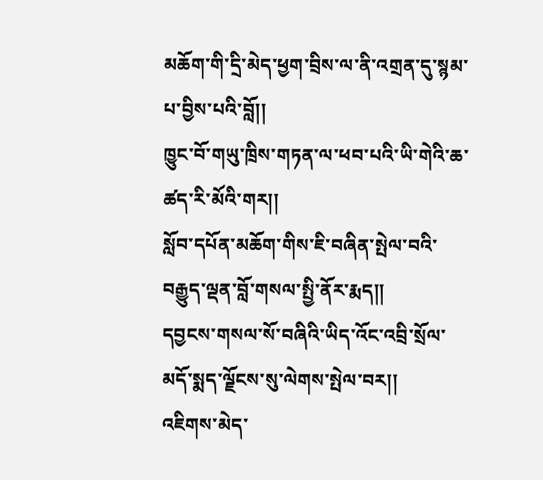མཆོག་གི་དྲི་མེད་ཕྱག་བྲིས་ལ་ནི་འགྲན་དུ་སྙམ་པ་བྱིས་པའི་བློ།།
ཁྱུང་བོ་གཡུ་ཁྲིས་གཏན་ལ་ཕབ་པའི་ཡི་གེའི་ཆ་ཚད་རི་མོའི་གར།།
སློབ་དཔོན་མཆོག་གིས་ཇི་བཞིན་སྤེལ་བའི་བརྒྱུད་ལྡན་བློ་གསལ་སྤྱི་ནོར་རྨད།།
དབྱངས་གསལ་སོ་བཞིའི་ཡིད་འོང་འབྲི་སྲོལ་མདོ་སྨད་ལྗོངས་སུ་ལེགས་སྤེལ་བར།།
འཇིགས་མེད་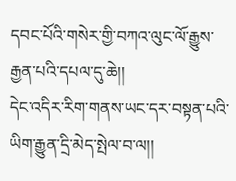དབང་པོའི་གསེར་གྱི་བཀའ་ལུང་ལོ་རྒྱུས་རྒྱན་པའི་དཔལ་དུ་ཆེ།།
དེང་འདིར་རིག་གནས་ཡང་དར་བསྟན་པའི་ཡིག་རྒྱུན་དྲི་མེད་སྤེལ་བ་ལ།།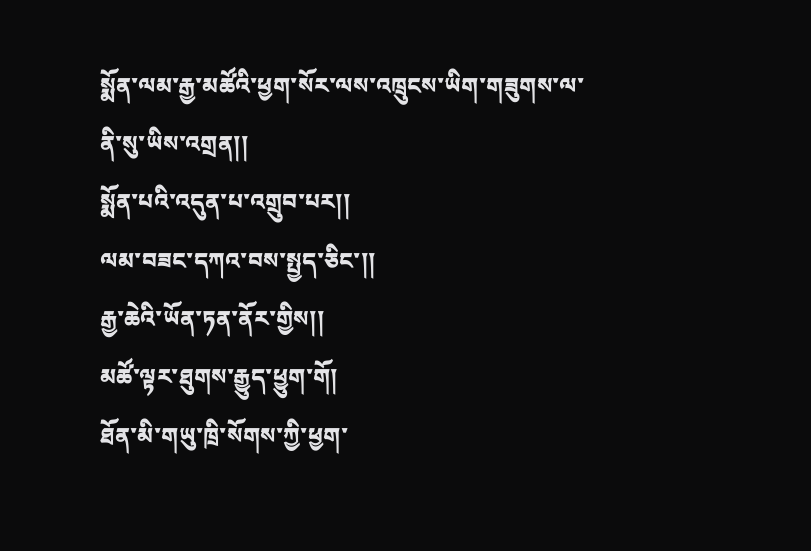སྨོན་ལམ་རྒྱ་མཚོའི་ཕྱག་སོར་ལས་འཁྲུངས་ཡིག་གཟུགས་ལ་ནི་སུ་ཡིས་འགྲན།།
སྨོན་པའི་འདུན་པ་འགྲུབ་པར།།
ལམ་བཟང་དཀའ་བས་སྤྱད་ཅིང་།།
རྒྱ་ཆེའི་ཡོན་ཏན་ནོར་གྱིས།།
མཚོ་ལྟར་ཐུགས་རྒྱུད་ཕྱུག་གོ།
ཐོན་མི་གཡུ་ཁྲི་སོགས་ཀྱི་ཕྱག་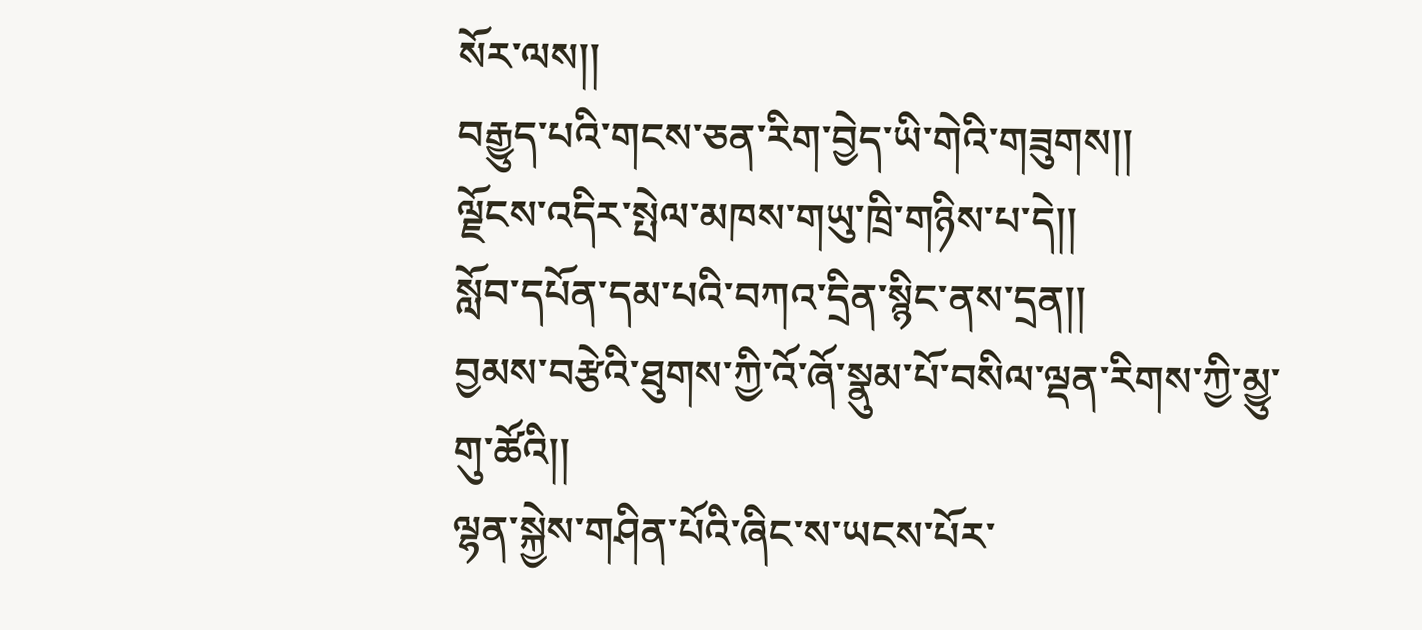སོར་ལས།།
བརྒྱུད་པའི་གངས་ཅན་རིག་བྱེད་ཡི་གེའི་གཟུགས།།
ལྗོངས་འདིར་སྤེལ་མཁས་གཡུ་ཁྲི་གཉིས་པ་དེ།།
སློབ་དཔོན་དམ་པའི་བཀའ་དྲིན་སྙིང་ནས་དྲན།།
བྱམས་བརྩེའི་ཐུགས་ཀྱི་འོ་ཞོ་སྣུམ་པོ་བསིལ་ལྡན་རིགས་ཀྱི་མྱུ་གུ་ཚོའི།།
ལྷན་སྐྱེས་གཤིན་པོའི་ཞིང་ས་ཡངས་པོར་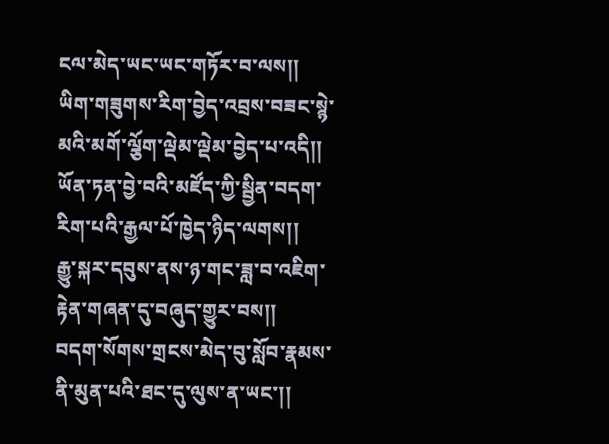ངལ་མེད་ཡང་ཡང་གཏོར་བ་ལས།།
ཡིག་གཟུགས་རིག་བྱེད་འབྲས་བཟང་སྙེ་མའི་མགོ་ལྕོག་ལྡེམ་ལྡེམ་བྱེད་པ་འདི།།
ཡོན་ཏན་བྱེ་བའི་མཛོད་ཀྱི་སྦྱིན་བདག་རིག་པའི་རྒྱལ་པོ་ཁྱེད་ཉིད་ལགས།།
རྒྱུ་སྐར་དབུས་ནས་ཉ་གང་ཟླ་བ་འཇིག་རྟེན་གཞན་དུ་བཞུད་གྱུར་བས།།
བདག་སོགས་གྲངས་མེད་བུ་སློབ་རྣམས་ནི་མུན་པའི་ཐང་དུ་ལུས་ན་ཡང་།།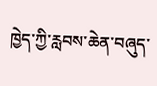ཁྱེད་ཀྱི་རླབས་ཆེན་བཞུད་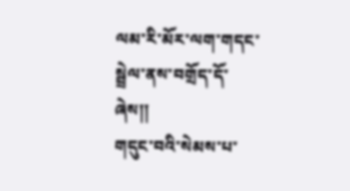ལམ་རི་མོར་ལག་གདང་སྦྲེལ་ནས་བགྲོད་དོ་ཞེས།།
གདུང་བའི་སེམས་པ་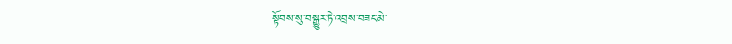སྟོབས་སུ་བསྒྱུར་ཏེ་འབྲས་བཟང་མེ་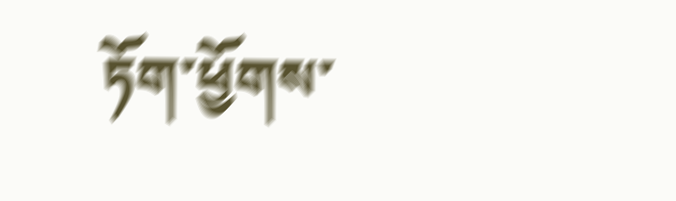ཏོག་ཕྱོགས་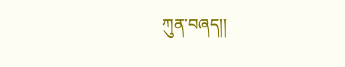ཀུན་བཞད།།